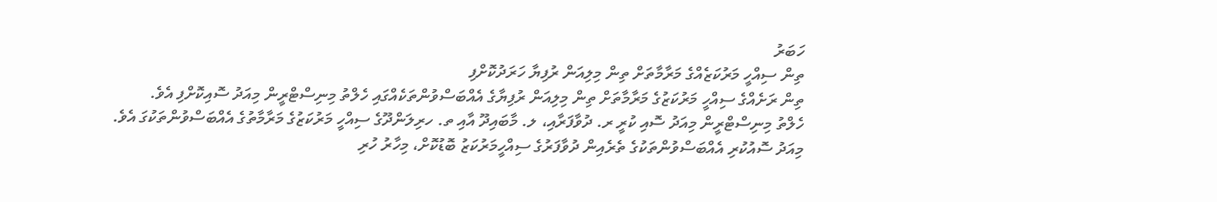ހަބަރު
ތިން ސިއްހީ މަރުކަޒެއްގެ މަރާމާތަށް ތިން މިލިއަން ރުފިޔާ ހަރަދުކޮށްފި
ތިން ރަށެއްގެ ސިއްހީ މަރުކަޒުގެ މަރާމާތަށް ތިން މިލިއަން ރުފިޔާގެ އެއްބަސްވުންތަކެއްގައި ހެލްތު މިނިސްޓްރީން މިއަދު ސޮއިކޮށްފި އެވެ.
ހެލްތު މިނިސްޓްރީން މިއަދު ސޮއި ކުރީ ރ. ދުވާފަރާއި، ލ. މާބައިދޫ އާއި ތ. ހރިލަންދޫގެ ސިއްހީ މަރުކަޒުގެ މަރާމާތުގެ އެއްބަސްވުންތަކުގަ އެވެ.
މިއަދު ސޮއުކުރި އެއްބަސްވުންތަކުގެ ތެރެއިން ދުވާފަރުގެ ސިއްހީމަރުކަޒު ބޮޑުކޮށް، މިހާރު ހުރި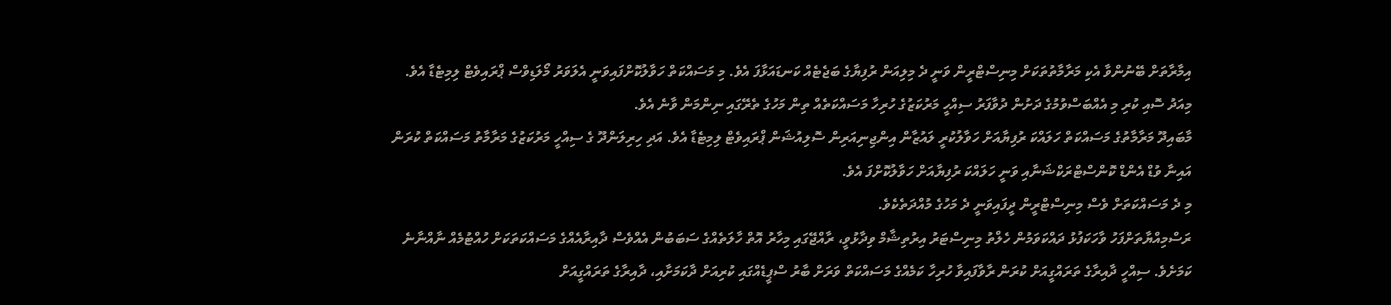އިމާރާތަށް ބޭނުންވާ އެކި މަރާމާތުތަކަށް މިނިސްޓްރީން ވަނީ ދެ މިލިއަން ރުފިޔާގެ ބަޖެޓެއް ކަނޑައަޅާފަ އެވެ. މި މަސައްކަތް ހަވާލުކޮށްފައިވަނީ އެލަވަރު މޯލަޑިވްސް ޕްރައިވެޓް ލިމިޓެޑާ އެވެ. މިއަދު ސޮއި ކުރި މި އެއްބަސްވުމުގެ ދަށުން ދުވާފަރު ސިއްހީ މަރުކަޒުގެ ހުރިހާ މަސައްކަތެއް ތިން މަހުގެ ތެރޭގައި ނިންމަން ވާނެ އެވެ.
މާބައިދޫ މަރާމާތުގެ މަސައްކަތް ހަލައްކަ ރުފިޔާއަށް ހަވާލުކުރީ ލައުޒާން އިންޖިނިއަރިން ސޮލިއުޝަން ޕްރައިވެޓް ލިމިޓެޑާ އެވެ. އަދި ހިރިލަންދޫ ގެ ސިއްހީ މަރުކަޒުގެ މަރާމާތު މަސައްކަތް ކުރަން އައިނާ ވުޑް އެންޑް ކޮންސްޓްރަކްޝަނާއި ވަނީ ހަލައްކަ ރުފިޔާއަށް ހަވާލުކޮށްފަ އެވެ.
މި ދެ މަސައްކަތަށް ވެސް މިނިސްޓްރީން ދީފައިވަނީ ދެ މަހުގެ މުއްދަތެކެވެ.
ރަސްމިއްޔާތަށްފަހު ވާހަކަފުޅު ދައްކަވަމުން ހެލްތު މިނިސްޓަރު އިރުތިޝާމް ވިދާޅުވީ، ރާއްޖޭގައި މިހާރު އޮތް ހާލަތެއްގެ ސަބަބުން އެއްވެސް ދާއިރާއެއްގެ މަސައްކަތަކަށް ހުއްޓުމެއް ނާއްނާނެ ކަމަށެވެ. ސިއްހީ ދާއިރާގެ ތަރައްގީއަށް ކުރަން ރާވާފައިވާ ހުރިހާ ކަމެއްގެ މަސައްކަތް ވަރަށް ބާރު ސްޕީޑެއްގައި ކުރިއަށް ދާކަމަށާއި، ދާއިރާގެ ތަރައްގީއަށް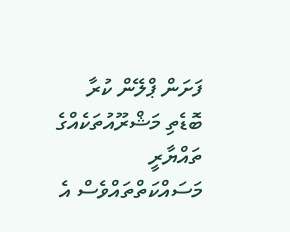ފަށަން ޕްލޭން ކުރާ ބޮޑެތި މަޝްރޫއުތަކެއްގެ ތައްޔާރީ މަސައްކަތްތައްވެސް އެ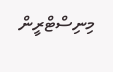މިނިސްޓްރީން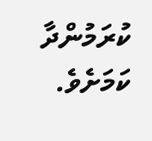ކުރަމުންދާ ކަމަށެވެ.